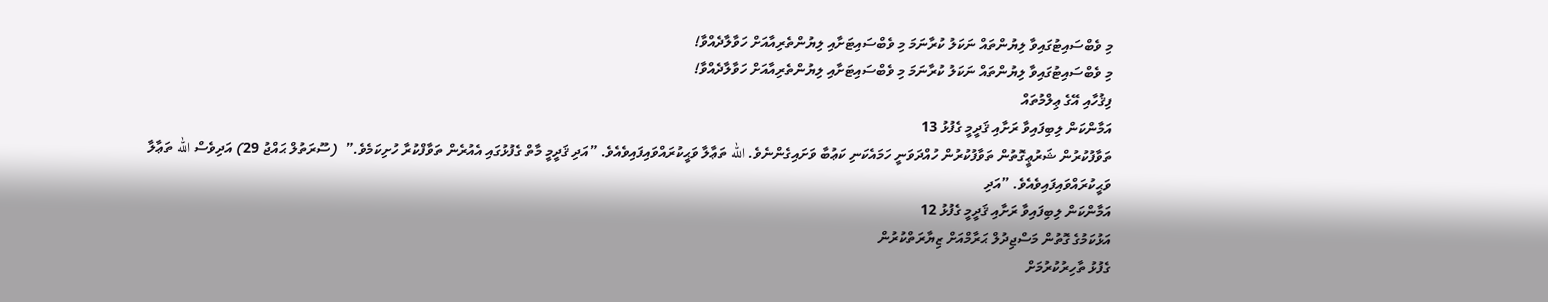މި ވެބްސައިޓުގައިވާ ލިޔުންތައް ނަކަލު ކުރާނަމަ މި ވެބްސައިޓަށާއި ލިޔުންތެރިއާއަށް ހަވާލާދެއްވާ!
މި ވެބްސައިޓުގައިވާ ލިޔުންތައް ނަކަލު ކުރާނަމަ މި ވެބްސައިޓަށާއި ލިޔުންތެރިއާއަށް ހަވާލާދެއްވާ!
ފިޤުހާއި އޭގެ ޢިލްމުތައް
އަމާންކަން ލިބިފައިވާ ރަށާއި ޤަދީމީ ގެފުޅު 13
ތަވާފުކުރުން ޝަރުޢީގޮތުން ތަވާފުކުރުން ހުއްދަވަނީ ހަމައެކަނި ކަޢުބާ ވަށައިގެންނެވެ. الله ތަޢާލާ ވަޙީކުރައްވައިފައިވެއެވެ. ”އަދި ޤަދީމީ މާތް ގެފުޅުގައި އެއުރެން ތަވާފްކުރާ ހުށިކަމެވެ.”  (ސޫރަތުލް ޙައްޖު 29) އަދިވެސް الله ތަޢާލާ ވަޙީކުރައްވައިފައިވެއެވެ. ”އަދި
އަމާންކަން ލިބިފައިވާ ރަށާއި ޤަދީމީ ގެފުޅު 12
އަޅުކަމުގެ ގޮތުން މަސްޖިދުލް ޙަރާމްއަށް ޒިޔާރަތްކުރުން
ގެފުޅު ތާހިރުކުރުމަށް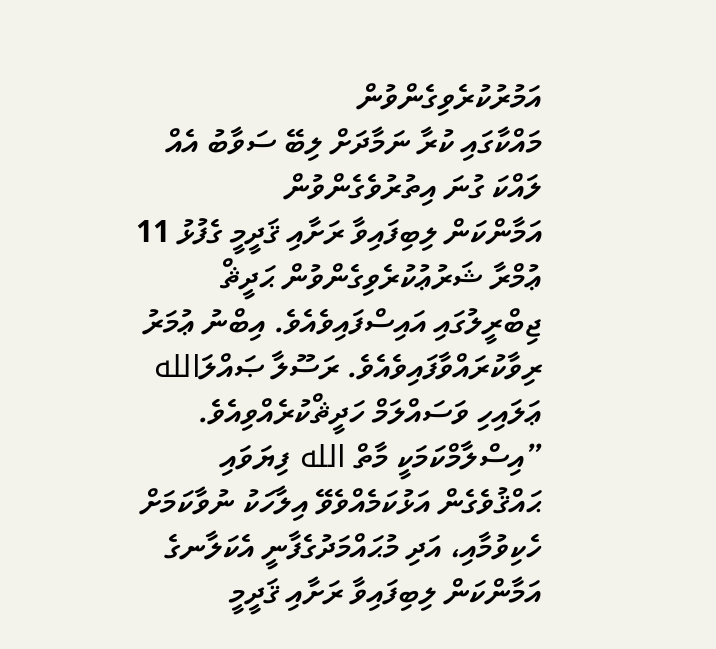އަމުރުކުރެވިގެންވުން
މައްކާގައި ކުރާ ނަމާދަށް ލިބޭ ސަވާބު އެއް ލައްކަ ގުނަ އިތުރުވެގެންވުން
އަމާންކަން ލިބިފައިވާ ރަށާއި ޤަދީމީ ގެފުޅު 11
ޢުމްރާ ޝަރުޢުކުރެވިގެންވުން ޙަދީޘް ޖިބްރީލުގައި އައިސްފައިވެއެވެ. އިބްނު ޢުމަރު ރިވާކުރައްވާފައިވެއެވެ. ރަސޫލާ ޞައްލަالله ޢަލައިހި ވަސައްލަމް ހަދީޘްކުރެއްވިއެވެ. ”އިސްލާމްކަމަކީ މާތް الله ފިޔަވައި ޙައްޤުވެގެން އަޅުކަމެއްވެވޭ އިލާހަކު ނުވާކަމަށް ހެކިވުމާއި، އަދި މުޙައްމަދުގެފާނީ އެކަލާނގެ
އަމާންކަން ލިބިފައިވާ ރަށާއި ޤަދީމީ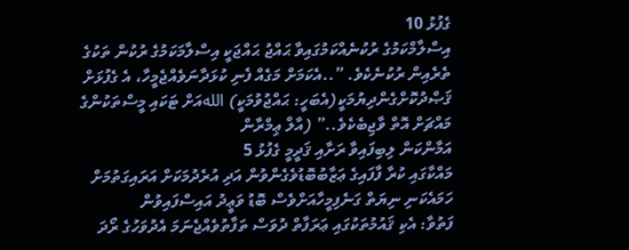ގެފުޅު 10
އިސްލާމްކަމުގެ ރުކުނެއްކަމުގައިވާ ޙައްޖު ޙައްޖަކީ އިސްލާމަކަމުގެ ރުކުން ތަކުގެ ތެރެއިން ރުކުނެކެވެ. ”..އެކަމަށް މަގެއް ފެނި ކުޅަދާނަވެއްޖެމީހާ، އެ ގެފުޅަށް ޤަޞްދުކޮށްގެންދިޔުމަކީ(އެބަހީ: ޙައްޖުވުމަކީ) اللهއަށް ޓަކައި މީސްތަކުންގެ މައްޗަށް އޮތް ވާޖިބެކެވެ..” (އާލް ޢިމްރާން
އަމާންކަން ލިބިފައިވާ ރަށާއި ޤަދީމީ ގެފުޅު 5
މައްކާގައި ކުރާ ފާފައިގެ ޢަޒާބުބޮޑުވެގެންވުން އަދި އުރެދުމަކަށް އަރައިގަތުމަށް ހަމައެކަނި ނިޔަތް ގަނެފިމީހާއަށްވެސް ބޮޑު ވަޢީދު އައިސްފައިވުން
ފަތުވާ: އެކި ޤައުމުތަކުގައި ޢަރަފާތް ދުވަސް ތަފާތުވެއްޖެނަމަ އެދުވަހުގެ ރޯދަ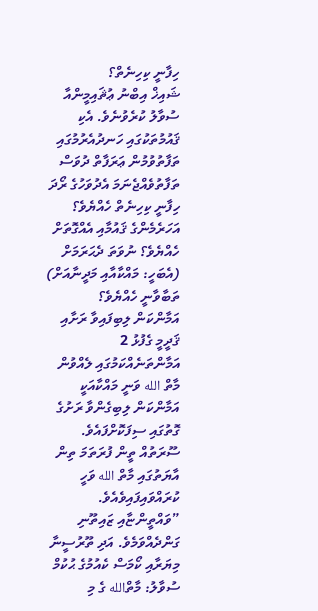ހިފާނީ ކިހިނެތް؟
ޝައިޚް އިބްނު ޢުޘައިމީންއާ ސުވާލު ކުރެވުނެވެ. އެކި ޤައުމުތަކުގައި ހަނދުއެރުމުގައި ތަފާތުވުމުން ޢަރަފާތް ދުވަސް ތަފާތުވެއްޖެނަމަ އެދުވަހުގެ ރޯދަ ހިފާނީ ކިހިނެތް ހެއްޔެވެ؟ އަހަރެމެންގެ ޤައުމާއި އެއްގޮތަށް ހެއްޔެވެ؟ ނުވަތަ ދެޙަރަމަށް (އެބަހީ: މައްކާއާއި މަދީނާއަށް) ތަބާވާނީ ހެއްޔެވެ؟
އަމާންކަން ލިބިފައިވާ ރަށާއި ޤަދީމީ ގެފުޅު 2
އަމާންތަނެއްކަމުގައި ލެއްވުން މާތް الله ވަނީ މައްކާއަކީ އަމާންކަން ލިބިގެންވާ ރަށުގެ ގޮތުގައި ސިފަކޮށްފައެވެ. ސޫރަތުއް ތީން ފުރަތަމަ ތިން އާޔަތުގައި މާތް الله ވަހީ ކުރައްވައިފައިވެއެވެ. ”ވައްތީންޏާއި ޒައިތޫނި ގަންދެއްވަމެވެ. އަދި ތޫރުސީނާ
މިޔަރާއި ކޯމަސް ކެއުމުގެ ޙުކުމް
ސުވާލު: މާތްالله ގެ މި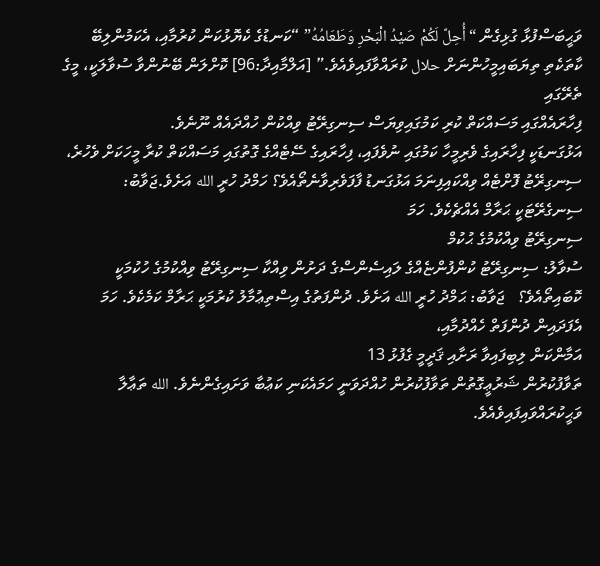ވަޙީބަސްފުޅާ ގުޅިގެން “أُحِلَّ لَكُمْ صَيْدُ الْبَحْرِ وَطَعَامُهُ” “ކަނޑުގެ ކެޔޮޅުކަން ކުރުމާއި، އެކަމުންލިބޭ ކާތަކެތި ތިޔަބައިމީހުންނަށް حلال ކުރައްވާފައިވެއެވެ.” [އަލްމާއިދާ:96] ކޮށްލަން ބޭނުންވާ ސުވާލަކީ، މީގެ ތެރޭގައި
ފިހާރައެއްގައި މަސައްކަތް ކުރި ކަމުގައިވިޔަސް ސިނގިރޭޓު ވިއްކުން ހުއްދައެއް ނޫނެވެ.
އަޅުގަނޑަކީ ފިހާރައިގެ ވެރިމީހާ ކަމުގައި ނުވެފައި، ފިހާރައިގެ ސޭޓެއްގެ ގޮތުގައި މަސައްކަތް ކުރާ މީހަކަށް ވެހުރެ، ސިނގިރޭޓު ފޮށްޓެއް ވިއްކައިފިނަމަ އަޅުގަނޑު ފާފަވެރިވާނެތޯއެވެ؟ ހަމްދު ހުރީ الله އަށެވެ.ޖަވާބު: ސިނގެރޭޓަކީ ޙަރާމް އެއްޗެކެވެ. ހަމަ
ސިނގިރޭޓު ވިއްކުމުގެ ޙުކުމް
ސުވާލު: ސިނގިރޭޓު ކުންފުންޏެއްގެ ލައިސެންސްގެ ދަށުން ވިއްކާ ސިނގިރޭޓު ވިއްކުމުގެ ހުކުމަކީ ކޮބައިތޯއެވެ؟   ޖަވާބު: ޙަމްދު ހުރީ الله އަށެވެ. ދުންފަތުގެ އިސްތިޢުމާލު ކުރުމަކީ ޙަރާމް ކަމެކެވެ. ހަމަ އެފަދައިން ދުންފަތް ހެއްދުމާއި،
އަމާންކަން ލިބިފައިވާ ރަށާއި ޤަދީމީ ގެފުޅު 13
ތަވާފުކުރުން ޝަރުޢީގޮތުން ތަވާފުކުރުން ހުއްދަވަނީ ހަމައެކަނި ކަޢުބާ ވަށައިގެންނެވެ. الله ތަޢާލާ ވަޙީކުރައްވައިފައިވެއެވެ.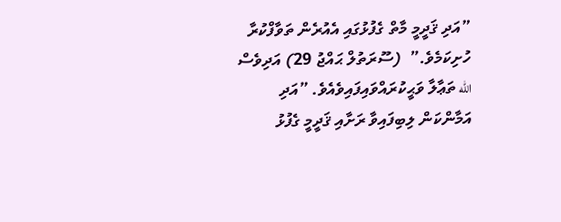”އަދި ޤަދީމީ މާތް ގެފުޅުގައި އެއުރެން ތަވާފްކުރާ ހުށިކަމެވެ.”  (ސޫރަތުލް ޙައްޖު 29) އަދިވެސް الله ތަޢާލާ ވަޙީކުރައްވައިފައިވެއެވެ. ”އަދި
އަމާންކަން ލިބިފައިވާ ރަށާއި ޤަދީމީ ގެފުޅު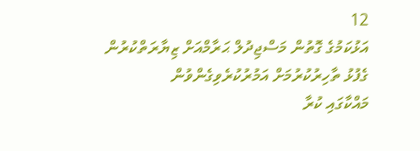12
އަޅުކަމުގެ ގޮތުން މަސްޖިދުލް ޙަރާމްއަށް ޒިޔާރަތްކުރުން
ގެފުޅު ތާހިރުކުރުމަށް އަމުރުކުރެވިގެންވުން
މައްކާގައި ކުރާ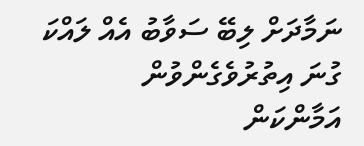ނަމާދަށް ލިބޭ ސަވާބު އެއް ލައްކަ ގުނަ އިތުރުވެގެންވުން
އަމާންކަން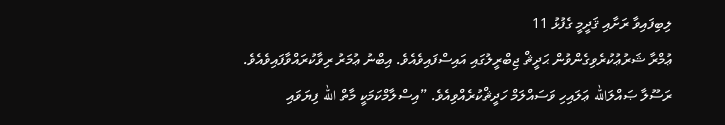ލިބިފައިވާ ރަށާއި ޤަދީމީ ގެފުޅު 11
ޢުމްރާ ޝަރުޢުކުރެވިގެންވުން ޙަދީޘް ޖިބްރީލުގައި އައިސްފައިވެއެވެ. އިބްނު ޢުމަރު ރިވާކުރައްވާފައިވެއެވެ. ރަސޫލާ ޞައްލަالله ޢަލައިހި ވަސައްލަމް ހަދީޘްކުރެއްވިއެވެ. ”އިސްލާމްކަމަކީ މާތް الله ފިޔަވައި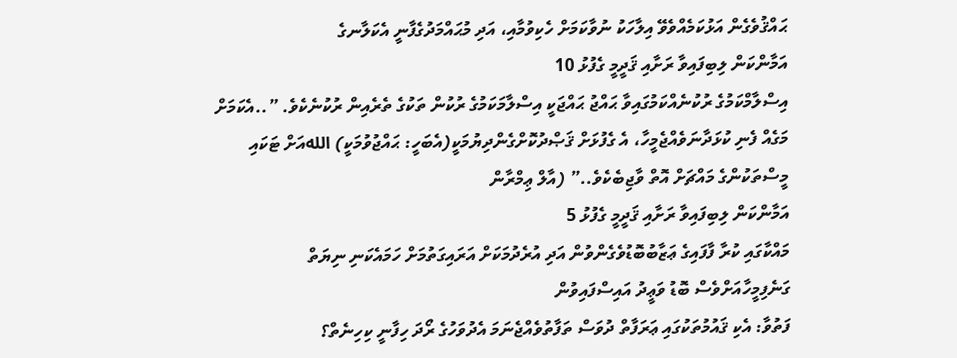ޙައްޤުވެގެން އަޅުކަމެއްވެވޭ އިލާހަކު ނުވާކަމަށް ހެކިވުމާއި، އަދި މުޙައްމަދުގެފާނީ އެކަލާނގެ
އަމާންކަން ލިބިފައިވާ ރަށާއި ޤަދީމީ ގެފުޅު 10
އިސްލާމްކަމުގެ ރުކުނެއްކަމުގައިވާ ޙައްޖު ޙައްޖަކީ އިސްލާމަކަމުގެ ރުކުން ތަކުގެ ތެރެއިން ރުކުނެކެވެ. ”..އެކަމަށް މަގެއް ފެނި ކުޅަދާނަވެއްޖެމީހާ، އެ ގެފުޅަށް ޤަޞްދުކޮށްގެންދިޔުމަކީ(އެބަހީ: ޙައްޖުވުމަކީ) اللهއަށް ޓަކައި މީސްތަކުންގެ މައްޗަށް އޮތް ވާޖިބެކެވެ..” (އާލް ޢިމްރާން
އަމާންކަން ލިބިފައިވާ ރަށާއި ޤަދީމީ ގެފުޅު 5
މައްކާގައި ކުރާ ފާފައިގެ ޢަޒާބުބޮޑުވެގެންވުން އަދި އުރެދުމަކަށް އަރައިގަތުމަށް ހަމައެކަނި ނިޔަތް ގަނެފިމީހާއަށްވެސް ބޮޑު ވަޢީދު އައިސްފައިވުން
ފަތުވާ: އެކި ޤައުމުތަކުގައި ޢަރަފާތް ދުވަސް ތަފާތުވެއްޖެނަމަ އެދުވަހުގެ ރޯދަ ހިފާނީ ކިހިނެތް؟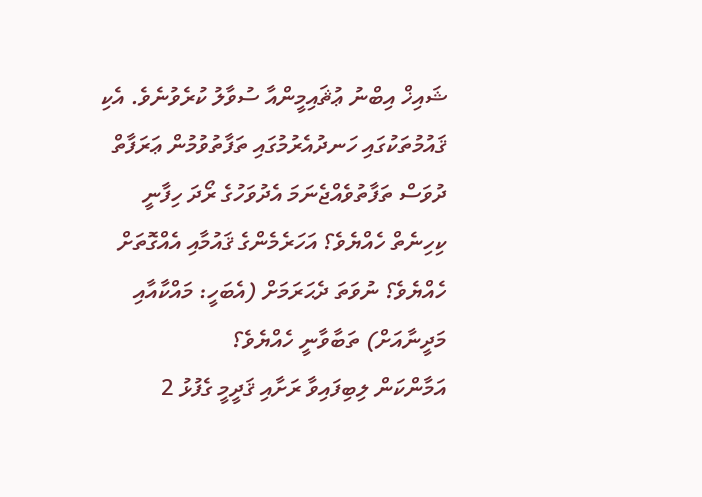ޝައިޚް އިބްނު ޢުޘައިމީންއާ ސުވާލު ކުރެވުނެވެ. އެކި ޤައުމުތަކުގައި ހަނދުއެރުމުގައި ތަފާތުވުމުން ޢަރަފާތް ދުވަސް ތަފާތުވެއްޖެނަމަ އެދުވަހުގެ ރޯދަ ހިފާނީ ކިހިނެތް ހެއްޔެވެ؟ އަހަރެމެންގެ ޤައުމާއި އެއްގޮތަށް ހެއްޔެވެ؟ ނުވަތަ ދެޙަރަމަށް (އެބަހީ: މައްކާއާއި މަދީނާއަށް) ތަބާވާނީ ހެއްޔެވެ؟
އަމާންކަން ލިބިފައިވާ ރަށާއި ޤަދީމީ ގެފުޅު 2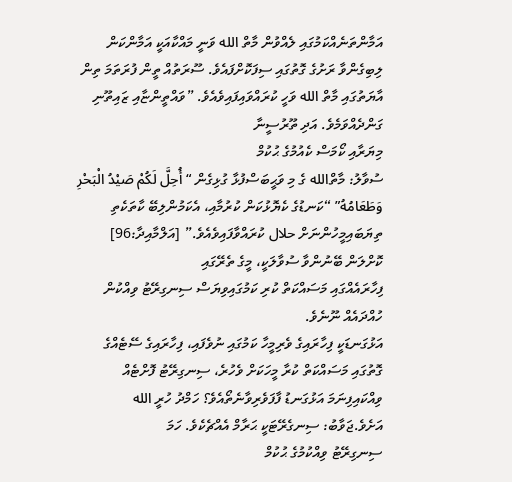އަމާންތަނެއްކަމުގައި ލެއްވުން މާތް الله ވަނީ މައްކާއަކީ އަމާންކަން ލިބިގެންވާ ރަށުގެ ގޮތުގައި ސިފަކޮށްފައެވެ. ސޫރަތުއް ތީން ފުރަތަމަ ތިން އާޔަތުގައި މާތް الله ވަހީ ކުރައްވައިފައިވެއެވެ. ”ވައްތީންޏާއި ޒައިތޫނި ގަންދެއްވަމެވެ. އަދި ތޫރުސީނާ
މިޔަރާއި ކޯމަސް ކެއުމުގެ ޙުކުމް
ސުވާލު: މާތްالله ގެ މި ވަޙީބަސްފުޅާ ގުޅިގެން “أُحِلَّ لَكُمْ صَيْدُ الْبَحْرِ وَطَعَامُهُ” “ކަނޑުގެ ކެޔޮޅުކަން ކުރުމާއި، އެކަމުންލިބޭ ކާތަކެތި ތިޔަބައިމީހުންނަށް حلال ކުރައްވާފައިވެއެވެ.” [އަލްމާއިދާ:96] ކޮށްލަން ބޭނުންވާ ސުވާލަކީ، މީގެ ތެރޭގައި
ފިހާރައެއްގައި މަސައްކަތް ކުރި ކަމުގައިވިޔަސް ސިނގިރޭޓު ވިއްކުން ހުއްދައެއް ނޫނެވެ.
އަޅުގަނޑަކީ ފިހާރައިގެ ވެރިމީހާ ކަމުގައި ނުވެފައި، ފިހާރައިގެ ސޭޓެއްގެ ގޮތުގައި މަސައްކަތް ކުރާ މީހަކަށް ވެހުރެ، ސިނގިރޭޓު ފޮށްޓެއް ވިއްކައިފިނަމަ އަޅުގަނޑު ފާފަވެރިވާނެތޯއެވެ؟ ހަމްދު ހުރީ الله އަށެވެ.ޖަވާބު: ސިނގެރޭޓަކީ ޙަރާމް އެއްޗެކެވެ. ހަމަ
ސިނގިރޭޓު ވިއްކުމުގެ ޙުކުމް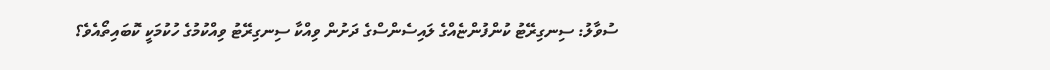ސުވާލު: ސިނގިރޭޓު ކުންފުންޏެއްގެ ލައިސެންސްގެ ދަށުން ވިއްކާ ސިނގިރޭޓު ވިއްކުމުގެ ހުކުމަކީ ކޮބައިތޯއެވެ؟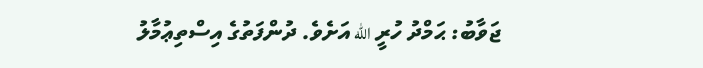ޖަވާބު: ޙަމްދު ހުރީ الله އަށެވެ. ދުންފަތުގެ އިސްތިޢުމާލު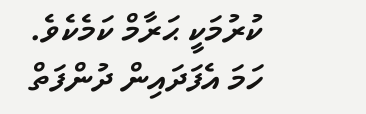ކުރުމަކީ ޙަރާމް ކަމެކެވެ. ހަމަ އެފަދައިން ދުންފަތް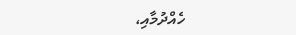ހެއްދުމާއި،